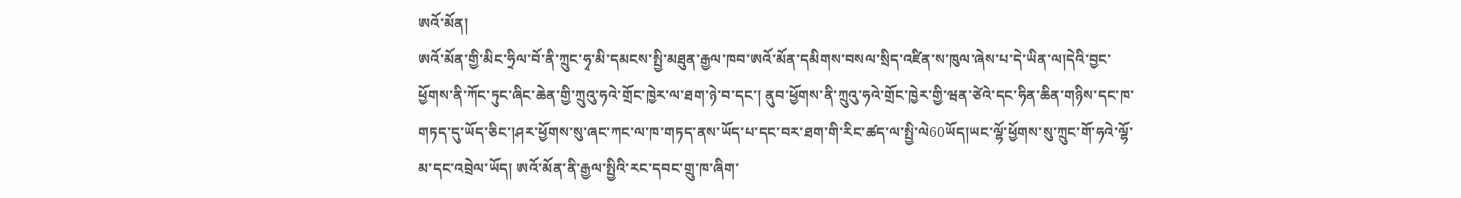ཨའོ་མོན།
ཨའོ་མོན་གྱི་མིང་ཧྲིལ་བོ་ནི་ཀྲུང་ཧྭ་མི་དམངས་སྤྱི་མཐུན་རྒྱལ་ཁབ་ཨའོ་མོན་དམིགས་བསལ་སྲིད་འཛིན་ས་ཁུལ་ཞེས་པ་དེ་ཡིན་ལ།དེའི་བྱང་ཕྱོགས་ནི་ཀོང་ཏུང་ཞིང་ཆེན་གྱི་ཀྲུའུ་ཧའེ་གྲོང་ཁྱེར་ལ་ཐག་ཉེ་བ་དང་། ནུབ་ཕྱོགས་ནི་ཀྲུའུ་ཧའེ་གྲོང་ཁྱེར་གྱི་ཝན་ཙེའེ་དང་ཧིན་ཆིན་གཉིས་དང་ཁ་གཏད་དུ་ཡོད་ཅིང་།ཤར་ཕྱོགས་སུ་ཞང་ཀང་ལ་ཁ་གཏད་ནས་ཡོད་པ་དང་བར་ཐག་གི་རིང་ཚད་ལ་སྤྱི་ལེ60ཡོད།ཡང་ལྷོ་ཕྱོགས་སུ་ཀྲུང་གོ་ཧའེ་ལྷོ་མ་དང་འབྲེལ་ཡོད། ཨའོ་མོན་ནི་རྒྱལ་སྤྱིའི་རང་དབང་གྲུ་ཁ་ཞིག་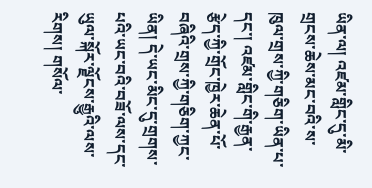ཡིན་ལ། འཛམ་གླིང་དུ་མི་གྲངས་ཆེས་མང་བའི་ས་ཁུལ་གྲས་ཀྱི་གཅིག་ཡིན་པ་དང་། འཛམ་གླིང་གི་རྒྱན་རྩེད་ཀྱི་གྲོང་ཁྱེར་ཆེན་པོ་བཞིའི་གྲས་ཀྱི་གཅིག་ཀྱང་ཡིན། དེ་ཡང་མིང་དུ་གྲགས་པའི་ཡང་བའི་བཟོ་ལས་དང་ཡུལ་སྐོར་ལྗོངས་རྒྱུའི་ལས་རིགས། གསོལ་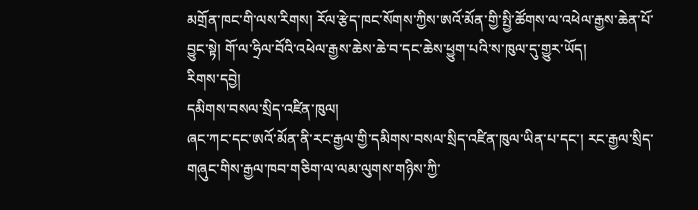མགྲོན་ཁང་གི་ལས་རིགས། རོལ་རྩེད་ཁང་སོགས་ཀྱིས་ཨའོ་མོན་གྱི་སྤྱི་ཚོགས་ལ་འཕེལ་རྒྱས་ཆེན་པོ་བྱུང་སྟེ། གོ་ལ་ཧྲིལ་བོའི་འཕེལ་རྒྱས་ཆེས་ཆེ་བ་དང་ཆེས་ཕྱུག་པའི་ས་ཁུལ་དུ་གྱུར་ཡོད།
རིགས་དབྱེ།
དམིགས་བསལ་སྲིད་འཛིན་ཁུལ།
ཞང་ཀང་དང་ཨའོ་མོན་ནི་རང་རྒྱལ་གྱི་དམིགས་བསལ་སྲིད་འཛིན་ཁུལ་ཡིན་པ་དང་། རང་རྒྱལ་སྲིད་གཞུང་གིས་རྒྱལ་ཁབ་གཅིག་ལ་ལམ་ལུགས་གཉིས་ཀྱི་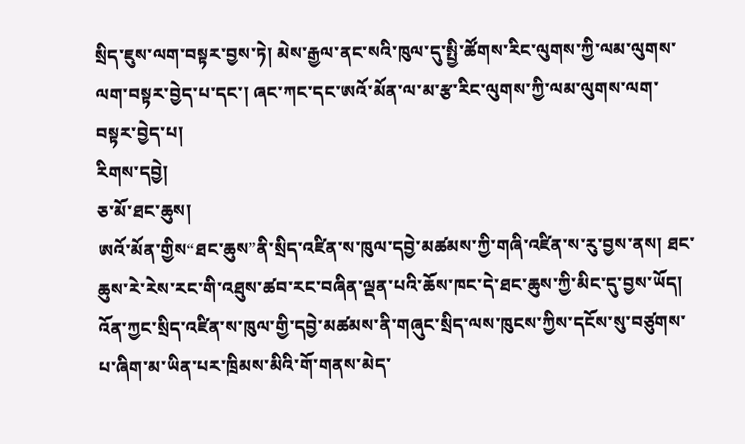སྲིད་ཇུས་ལག་བསྟར་བྱས་ཏེ། མེས་རྒྱལ་ནང་སའི་ཁུལ་དུ་སྤྱི་ཚོགས་རིང་ལུགས་ཀྱི་ལམ་ལུགས་ལག་བསྟར་བྱེད་པ་དང་། ཞང་ཀང་དང་ཨའོ་མོན་ལ་མ་རྩ་རིང་ལུགས་ཀྱི་ལམ་ལུགས་ལག་བསྟར་བྱེད་པ།
རིགས་དབྱེ།
ཅ་མོ་ཐང་ཆུས།
ཨའོ་མོན་གྱིས“ཐང་ཆུས”ནི་སྲིད་འཛིན་ས་ཁུལ་དབྱེ་མཚམས་ཀྱི་གཞི་འཛིན་ས་རུ་བྱས་ནས། ཐང་ཆུས་རེ་རེས་རང་གི་འཐུས་ཚབ་རང་བཞིན་ལྡན་པའི་ཆོས་ཁང་དེ་ཐང་ཆུས་ཀྱི་མིང་དུ་བྱས་ཡོད། འོན་ཀྱང་སྲིད་འཛིན་ས་ཁུལ་གྱི་དབྱེ་མཚམས་ནི་གཞུང་སྲིད་ལས་ཁུངས་ཀྱིས་དངོས་སུ་བཙུགས་པ་ཞིག་མ་ཡིན་པར་ཁྲིམས་མིའི་གོ་གནས་མེད་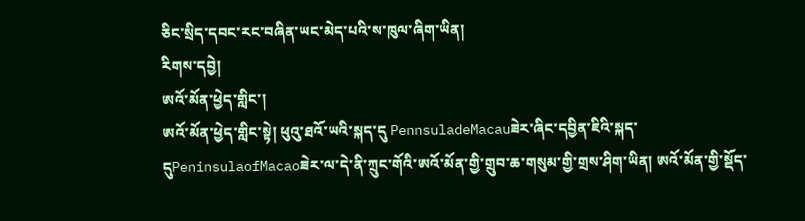ཅིང་སྲིད་དབང་རང་བཞིན་ཡང་མེད་པའི་ས་ཁུལ་ཞིག་ཡིན།
རིགས་དབྱེ།
ཨའོ་མོན་ཕྱེད་གླིང་།
ཨའོ་མོན་ཕྱེད་གླིང་སྟེ། ཕུའུ་ཐའོ་ཡའི་སྐད་དུ PennsuladeMacauཟེར་ཞིང་དབྱིན་ཇིའི་སྐད་དུPeninsulaofMacaoཟེར་ལ་དེ་ནི་ཀྲུང་གོའི་ཨའོ་མོན་གྱི་གྲུབ་ཆ་གསུམ་གྱི་གྲས་ཤིག་ཡིན། ཨའོ་མོན་གྱི་སྡོད་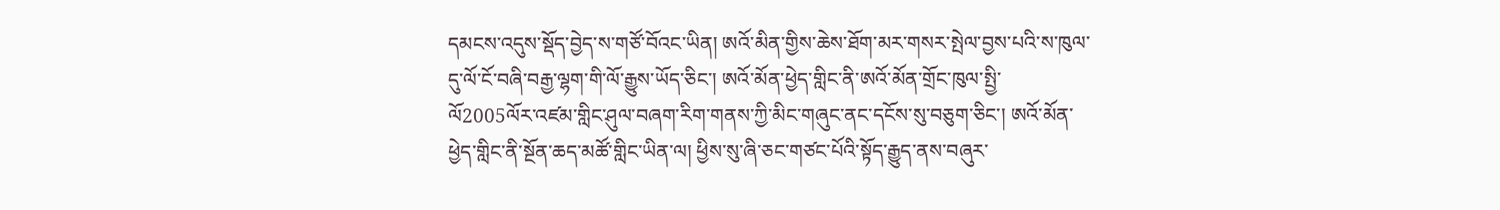དམངས་འདུས་སྡོད་བྱེད་ས་གཙོ་བོའང་ཡིན། ཨའོ་མིན་གྱིས་ཆེས་ཐོག་མར་གསར་སྤེལ་བྱས་པའི་ས་ཁུལ་དུ་ལོ་ངོ་བཞི་བརྒྱ་ལྷག་གི་ལོ་རྒྱུས་ཡོད་ཅིང་། ཨའོ་མོན་ཕྱེད་གླིང་ནི་ཨའོ་མོན་གྲོང་ཁུལ་སྤྱི་ལོ2005ལོར་འཛམ་གླིང་ཤུལ་བཞག་རིག་གནས་ཀྱི་མིང་གཞུང་ནང་དངོས་སུ་བཅུག་ཅིང་། ཨའོ་མོན་ཕྱེད་གླིང་ནི་སྔོན་ཆད་མཚོ་གླིང་ཡིན་ལ། ཕྱིས་སུ་ཞི་ཅང་གཙང་པོའི་སྟོད་རྒྱུད་ནས་བཞུར་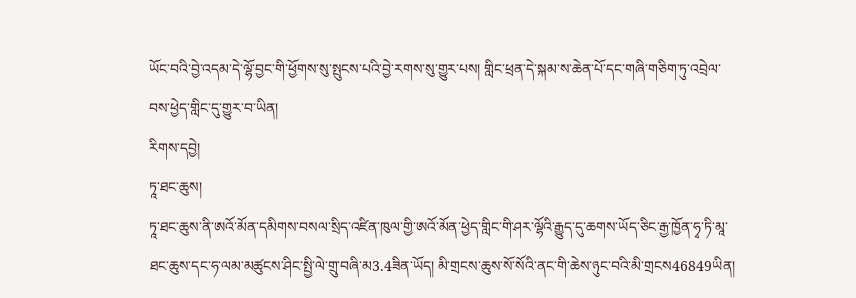ཡོང་བའི་བྱེ་འདམ་དེ་ལྷོ་བྱང་གི་ཕྱོགས་སུ་སྤུངས་པའི་བྱེ་རགས་སུ་གྱུར་པས། གླིང་ཕྲན་དེ་སྐམ་ས་ཆེན་པོ་དང་གཞི་གཅིག་ཏུ་འབྲེལ་བས་ཕྱེད་གླིང་དུ་གྱུར་བ་ཡིན།
རིགས་དབྱེ།
ཏཱ་ཐང་ཆུས།
ཏཱ་ཐང་ཆུས་ནི་ཨའོ་མོན་དམིགས་བསལ་སྲིད་འཛིན་ཁུལ་གྱི་ཨའོ་མོན་ཕྱེད་གླིང་གི་ཤར་ལྷོའི་རྒྱུད་དུ་ཆགས་ཡོད་ཅིང་རྒྱ་ཁྱོན་ཧྭ་ཏི་མཱ་ཐང་ཆུས་དང་ཧ་ལམ་མཚུངས་ཤིང་སྤྱི་ལེ་གྲུ་བཞི་མ3.4ཟིན་ཡོད། མི་གྲངས་ཆུས་སོ་སོའི་ནང་གི་ཆེས་ཉུང་བའི་མི་གྲངས46849ཡིན།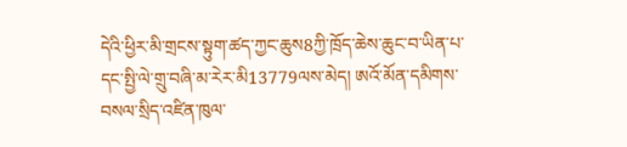དེའི་ཕྱིར་མི་གྲངས་སྟུག་ཚད་ཀྱང་ཆུས8ཀྱི་ཁྲོད་ཆེས་ཆུང་བ་ཡིན་པ་དང་སྤྱི་ལེ་གྲུ་བཞི་མ་རེར་མི13779ལས་མེད། ཨའོ་མོན་དམིགས་བསལ་སྲིད་འཛིན་ཁུལ་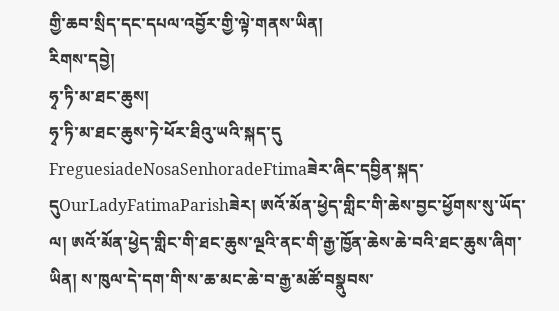གྱི་ཆབ་སྲིད་དང་དཔལ་འབྱོར་གྱི་ལྟེ་གནས་ཡིན།
རིགས་དབྱེ།
ཧྭ་ཏི་མ་ཐང་ཆུས།
ཧྭ་ཏི་མ་ཐང་ཆུས་ཏེ་ཕོར་ཐིའུ་ཡའི་སྐད་དུ FreguesiadeNosaSenhoradeFtimaཟེར་ཞིང་དབྱིན་སྐད་དུOurLadyFatimaParishཟེར། ཨའོ་མོན་ཕྱེད་གླིང་གི་ཆེས་བྱང་ཕྱོགས་སུ་ཡོད་ལ། ཨའོ་མོན་ཕྱེད་གླིང་གི་ཐང་ཆུས་ལྔའི་ནང་གི་རྒྱ་ཁྱོན་ཆེས་ཆེ་བའི་ཐང་ཆུས་ཞིག་ཡིན། ས་ཁུལ་དེ་དག་གི་ས་ཆ་མང་ཆེ་བ་རྒྱ་མཚོ་བསྣུབས་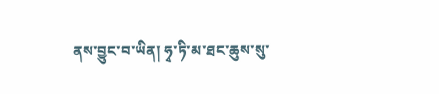ནས་བྱུང་བ་ཡིན། ཧྭ་ཏི་མ་ཐང་ཆུས་སུ་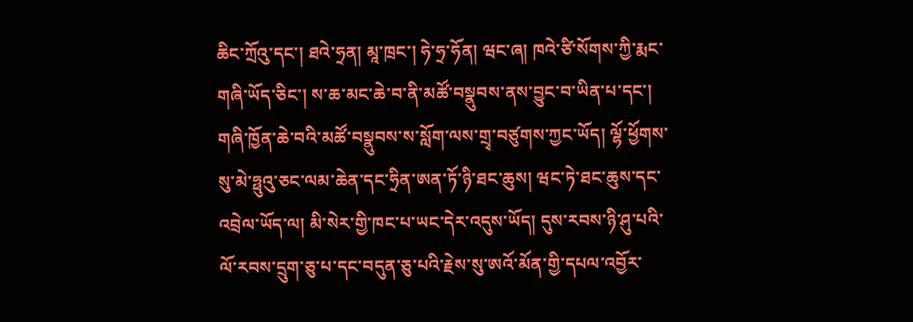ཆིང་ཀྲོའུ་དང་། ཐའེ་ཧྲན། མཱ་ཁྲང་། ཧེ་ཧྲ་ཧོན། ཝང་ཞ། ཁའེ་ཙི་སོགས་ཀྱི་རྨང་གཞི་ཡོད་ཅིང་། ས་ཆ་མང་ཆེ་བ་ནི་མཚོ་བསྣུབས་ནས་བྱུང་བ་ཡིན་པ་དང་། གཞི་ཁྱོན་ཆེ་བའི་མཚོ་བསྣུབས་ས་སློག་ལས་གྲྭ་བཙུགས་ཀྱང་ཡོད། ལྷོ་ཕྱོགས་སུ་མེ་ཧྥུའུ་ཅང་ལམ་ཆེན་དང་ཧྲིན་ཨན་ཏོ་ཉི་ཐང་ཆུས། ཝང་ཏེ་ཐང་ཆུས་དང་འབྲེལ་ཡོད་ལ། མི་སེར་གྱི་ཁང་པ་ཡང་དེར་འདུས་ཡོད། དུས་རབས་ཉི་ཤུ་པའི་ལོ་རབས་དྲུག་ཅུ་པ་དང་བདུན་ཅུ་པའི་རྗེས་སུ་ཨའོ་མོན་གྱི་དཔལ་འབྱོར་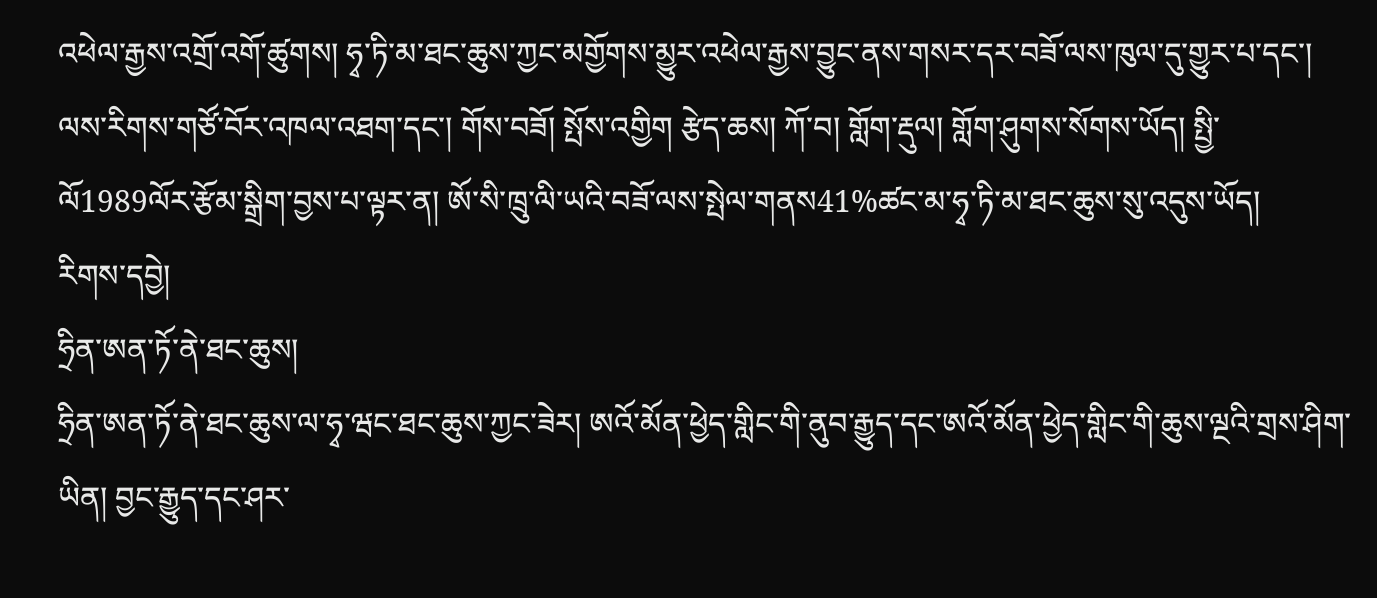འཕེལ་རྒྱས་འགྲོ་འགོ་ཚུགས། ཧྭ་ཏི་མ་ཐང་ཆུས་ཀྱང་མགྱོགས་མྱུར་འཕེལ་རྒྱས་བྱུང་ནས་གསར་དར་བཟོ་ལས་ཁུལ་དུ་གྱུར་པ་དང་། ལས་རིགས་གཙོ་བོར་འཁལ་འཐག་དང་། གོས་བཟོ། སྤོས་འགྱིག རྩེད་ཆས། ཀོ་བ། གློག་རྡུལ། གློག་ཤུགས་སོགས་ཡོད། སྤྱི་ལོ1989ལོར་རྩོམ་སྒྲིག་བྱས་པ་ལྟར་ན། ཨོ་སི་ཁྲུ་ལི་ཡའི་བཟོ་ལས་སྤེལ་གནས41%ཚང་མ་ཧྭ་ཏི་མ་ཐང་ཆུས་སུ་འདུས་ཡོད།
རིགས་དབྱེ།
ཧྲིན་ཨན་ཏོ་ནེ་ཐང་ཆུས།
ཧྲིན་ཨན་ཏོ་ནེ་ཐང་ཆུས་ལ་ཧྭ་ཝང་ཐང་ཆུས་ཀྱང་ཟེར། ཨའོ་མོན་ཕྱེད་གླིང་གི་ནུབ་རྒྱུད་དང་ཨའོ་མོན་ཕྱེད་གླིང་གི་ཆུས་ལྔའི་གྲས་ཤིག་ཡིན། བྱང་རྒྱུད་དང་ཤར་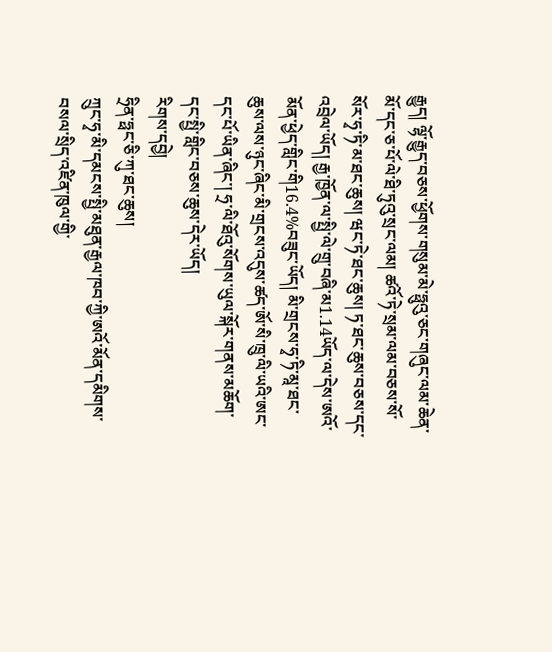རྒྱུད། ལྷོ་རྒྱུད་བཅས་ཕྱོགས་གསུམ་མེ་ཧྥུའུ་ཅང་གཞུང་ལམ་ཆེན་མོ་དང་ཅ་པོ་ལེ་ཐི་ཏུའུ་སྲང་ལམ། ཚའོ་ཏེ་སྲམ་ལམ་བཅས་སོ་སོར་ཧྭ་ཏི་མ་ཐང་ཆུས། ཝང་ཏེ་ཐང་ཆུས། ཏ་ཐང་ཆུས་བཅས་དང་འབྲེལ་ཡོད། རྒྱ་ཁྱོན་ལ་སྤྱི་ལེ་གྲུ་བཞི་མ1.14ཡོད་ལ་དེས་ཨའོ་མོན་ཕྱེད་གླིང་གི16.4%བཟུང་ཡོད། མི་གྲངས་ཧྭ་ཏི་མཱ་ཐང་ཆུས་ལས་ཉུང་ཞིང་མི་གྲངས་འདུས་ཚད་ཨོ་སི་ཁྲུ་ལི་ཡའི་ཨང་དང་པོ་ཡིན་ཞིང་། ཧྲ་ལི་ཐོའུ་སོགས་ཡུལ་སྐོར་གནས་མཆོག་དང་སྤྱི་གླིང་བཅས་ཆུས་དེར་ཡོད།
རིགས་དབྱེ།
ཧྲིན་ཧྥང་ཅི་ཀུ་ཐང་ཆུས།
ཀྲུང་ཧྭ་མི་དམངས་སྤྱི་མཐུན་རྒྱལ་ཁབ་ཀྱི་ཨའོ་མོན་དམིགས་བསལ་སྲིད་འཛིན་ཁུལ་གྱི་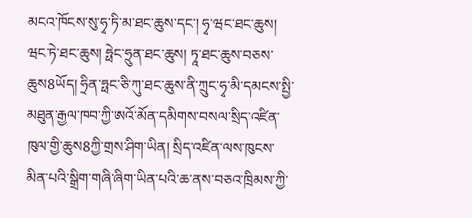མངའ་ཁོངས་སུ་ཧྭ་ཏི་མ་ཐང་ཆུས་དང་། ཧྭ་ཝང་ཐང་ཆུས། ཝང་ཏེ་ཐང་ཆུས། ཧྥེང་ཧྲུན་ཐང་ཆུས། ཏཱ་ཐང་ཆུས་བཅས་ཆུས8ཡོད། ཧྲིན་ཧྥང་ཅི་ཀུ་ཐང་ཆུས་ནི་ཀྲུང་ཧྭ་མི་དམངས་སྤྱི་མཐུན་རྒྱལ་ཁབ་ཀྱི་ཨའོ་མོན་དམིགས་བསལ་སྲིད་འཛིན་ཁུལ་གྱི་ཆུས8ཀྱི་གྲས་ཤིག་ཡིན། སྲིད་འཛིན་ལས་ཁུངས་མིན་པའི་སྒྲིག་གཞི་ཞིག་ཡིན་པའི་ཆ་ནས་བཅའ་ཁྲིམས་ཀྱི་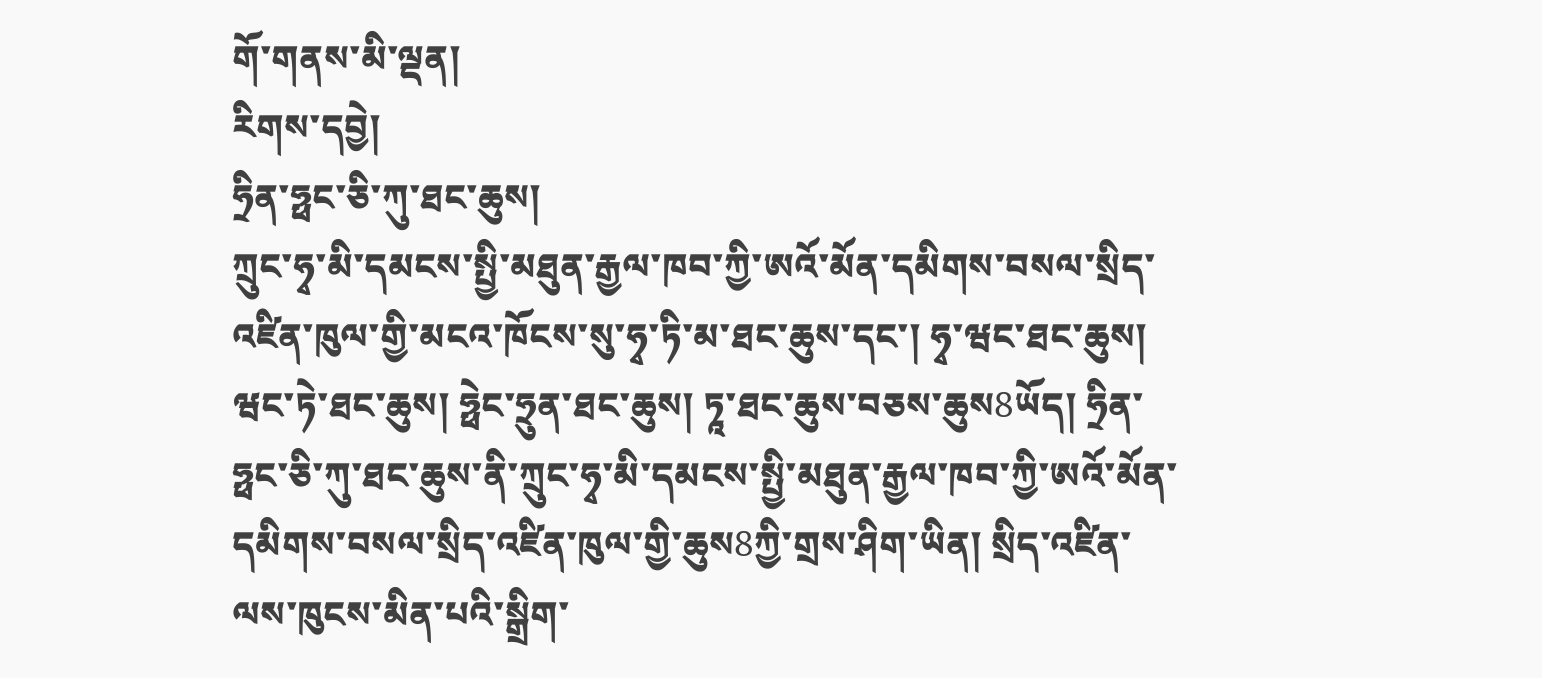གོ་གནས་མི་ལྡན།
རིགས་དབྱེ།
ཧྲིན་ཧྥང་ཅི་ཀུ་ཐང་ཆུས།
ཀྲུང་ཧྭ་མི་དམངས་སྤྱི་མཐུན་རྒྱལ་ཁབ་ཀྱི་ཨའོ་མོན་དམིགས་བསལ་སྲིད་འཛིན་ཁུལ་གྱི་མངའ་ཁོངས་སུ་ཧྭ་ཏི་མ་ཐང་ཆུས་དང་། ཧྭ་ཝང་ཐང་ཆུས། ཝང་ཏེ་ཐང་ཆུས། ཧྥེང་ཧྲུན་ཐང་ཆུས། ཏཱ་ཐང་ཆུས་བཅས་ཆུས8ཡོད། ཧྲིན་ཧྥང་ཅི་ཀུ་ཐང་ཆུས་ནི་ཀྲུང་ཧྭ་མི་དམངས་སྤྱི་མཐུན་རྒྱལ་ཁབ་ཀྱི་ཨའོ་མོན་དམིགས་བསལ་སྲིད་འཛིན་ཁུལ་གྱི་ཆུས8ཀྱི་གྲས་ཤིག་ཡིན། སྲིད་འཛིན་ལས་ཁུངས་མིན་པའི་སྒྲིག་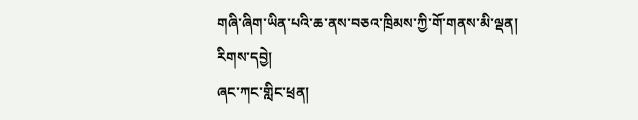གཞི་ཞིག་ཡིན་པའི་ཆ་ནས་བཅའ་ཁྲིམས་ཀྱི་གོ་གནས་མི་ལྡན།
རིགས་དབྱེ།
ཞང་ཀང་གླིང་ཕྲན།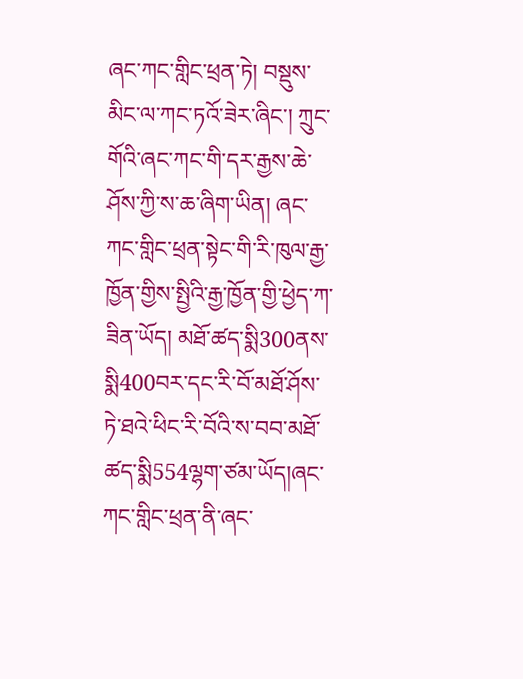ཞང་ཀང་གླིང་ཕྲན་ཏེ། བསྡུས་མིང་ལ་ཀང་ཏའོ་ཟེར་ཞིང་། ཀྲུང་གོའི་ཞང་ཀང་གི་དར་རྒྱས་ཆེ་ཤོས་ཀྱི་ས་ཆ་ཞིག་ཡིན། ཞང་ཀང་གླིང་ཕྲན་སྟེང་གི་རི་ཁུལ་རྒྱ་ཁྱོན་གྱིས་སྤྱིའི་རྒྱ་ཁྱོན་གྱི་ཕྱེད་ཀ་ཟིན་ཡོད། མཐོ་ཚད་སྨི300ནས་སྨི400བར་དང་རི་བོ་མཐོ་ཤོས་ཏེ་ཐའེ་ཕིང་རི་བོའི་ས་བབ་མཐོ་ཚད་སྨི554ལྷག་ཙམ་ཡོད།ཞང་ཀང་གླིང་ཕྲན་ནི་ཞང་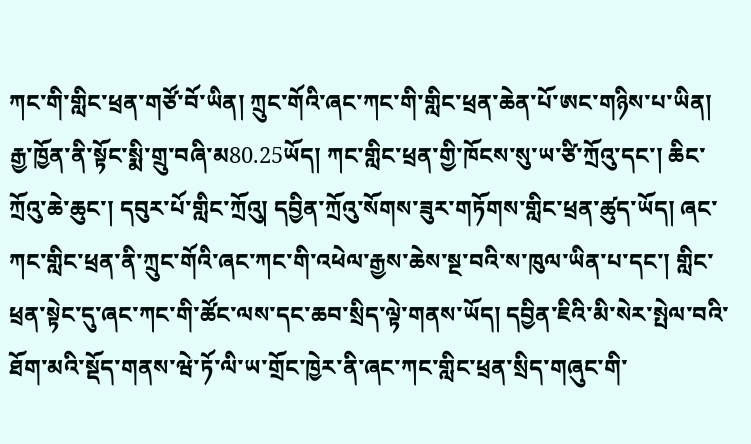ཀང་གི་གླིང་ཕྲན་གཙོ་བོ་ཡིན། ཀྲུང་གོའི་ཞང་ཀང་གི་གླིང་ཕྲན་ཆེན་པོ་ཨང་གཉིས་པ་ཡིན། རྒྱ་ཁྱོན་ནི་སྟོང་སྨི་གྲུ་བཞི་མ80.25ཡོད། ཀང་གླིང་ཕྲན་གྱི་ཁོངས་སུ་ཡ་ཙི་ཀྲོའུ་དང་། ཆིང་ཀྲོའུ་ཆེ་ཆུང་། དབུར་པོ་གླིང་ཀྲོའུ། དབྱིན་ཀྲོའུ་སོགས་ཟུར་གཏོགས་གླིང་ཕྲན་ཚུད་ཡོད། ཞང་ཀང་གླིང་ཕྲན་ནི་ཀྲུང་གོའི་ཞང་ཀང་གི་འཕེལ་རྒྱས་ཆེས་སྔ་བའི་ས་ཁུལ་ཡིན་པ་དང་། གླིང་ཕྲན་སྟེང་དུ་ཞང་ཀང་གི་ཚོང་ལས་དང་ཆབ་སྲིད་ལྟེ་གནས་ཡོད། དབྱིན་ཇིའི་མི་སེར་སྤེལ་བའི་ཐོག་མའི་སྡོད་གནས་ཝེ་ཏོ་ལི་ཡ་གྲོང་ཁྱེར་ནི་ཞང་ཀང་གླིང་ཕྲན་སྲིད་གཞུང་གི་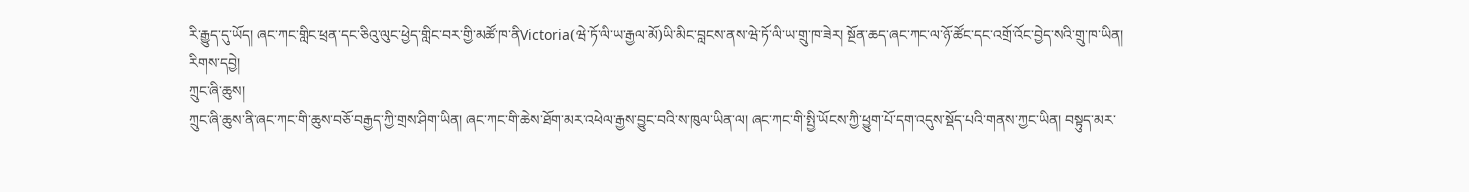རི་རྒྱུད་དུ་ཡོད། ཞང་ཀང་གླིང་ཕྲན་དང་ཅིའུ་ལུང་ཕྱེད་གླིང་བར་གྱི་མཚོ་ཁ་ནིVictoria(ཝེ་ཏོ་ལི་ཡ་རྒྱལ་མོ)ཡི་མིང་བླངས་ནས་ཝེ་ཏོ་ལི་ཡ་གྲུ་ཁ་ཟེར། སྔོན་ཆད་ཞང་ཀང་ལ་ཉོ་ཚོང་དང་འགྲོ་འོང་བྱེད་སའི་གྲུ་ཁ་ཡིན།
རིགས་དབྱེ།
ཀྲུང་ཞི་ཆུས།
ཀྲུང་ཞི་ཆུས་ནི་ཞང་ཀང་གི་ཆུས་བཅོ་བརྒྱད་ཀྱི་གྲས་ཤིག་ཡིན། ཞང་ཀང་གི་ཆེས་ཐོག་མར་འཕེལ་རྒྱས་བྱུང་བའི་ས་ཁུལ་ཡིན་ལ། ཞང་ཀང་གི་སྤྱི་ཡོངས་ཀྱི་ཕྱུག་པོ་དག་འདུས་སྡོད་པའི་གནས་ཀྱང་ཡིན། བསྟུད་མར་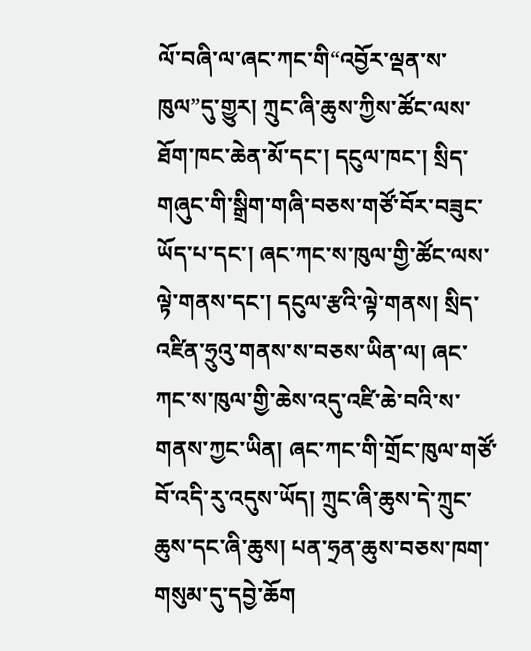ལོ་བཞི་ལ་ཞང་ཀང་གི“འབྱོར་ལྡན་ས་ཁུལ”དུ་གྱུར། ཀྲུང་ཞི་ཆུས་ཀྱིས་ཚོང་ལས་ཐོག་ཁང་ཆེན་མོ་དང་། དངུལ་ཁང་། སྲིད་གཞུང་གི་སྒྲིག་གཞི་བཅས་གཙོ་བོར་བཟུང་ཡོད་པ་དང་། ཞང་ཀང་ས་ཁུལ་གྱི་ཚོང་ལས་ལྟེ་གནས་དང་། དངུལ་རྩའི་ལྟེ་གནས། སྲིད་འཛིན་ཧྲུའུ་གནས་ས་བཅས་ཡིན་ལ། ཞང་ཀང་ས་ཁུལ་གྱི་ཆེས་འདུ་འཛི་ཆེ་བའི་ས་གནས་ཀྱང་ཡིན། ཞང་ཀང་གི་གྲོང་ཁུལ་གཙོ་བོ་འདི་རུ་འདུས་ཡོད། ཀྲུང་ཞི་ཆུས་དེ་ཀྲུང་ཆུས་དང་ཞི་ཆུས། པན་ཧྲན་ཆུས་བཅས་ཁག་གསུམ་དུ་དབྱེ་ཆོག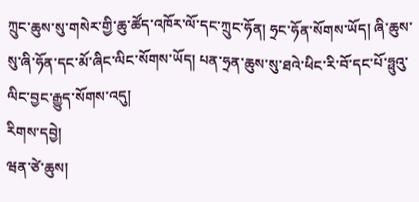ཀྲུང་ཆུས་སུ་གསེར་གྱི་ཆུ་ཚོད་འཁོར་ལོ་དང་ཀྲུང་ཧོན། ཧྲང་ཧོན་སོགས་ཡོད། ཞི་ཆུས་སུ་ཞི་ཧོན་དང་མོ་ཞིང་ལིང་སོགས་ཡོད། པན་ཧྲན་ཆུས་སུ་ཐའེ་ཕིང་རི་བོ་དང་པོ་ཧྥུའུ་ལིང་བྱང་རྒྱུད་སོགས་འདུ།
རིགས་དབྱེ།
ཝན་ཙེ་ཆུས།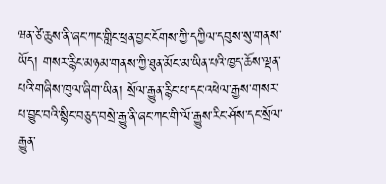ཝན་ཙེ་ཆུས་ནི་ཞང་ཀང་གླིང་ཕྲན་བྱང་ངོགས་ཀྱི་དཀྱིལ་དབུས་སུ་གནས་ཡོད། གསར་རྙིང་མཉམ་གནས་ཀྱི་ཐུན་མོང་མ་ཡིན་པའི་ཁྱད་ཆོས་ལྡན་པའི་གཞིས་ཁུལ་ཞིག་ཡིན། སྲོལ་རྒྱུན་རྙིང་པ་དང་འཕེལ་རྒྱས་གསར་པ་བྱུང་བའི་སྙིང་བཅུད་བསྲེ་རྒྱུ་ནི་ཞང་ཀང་གི་ལོ་རྒྱུས་རིང་ཤོས་དང་སྲོལ་རྒྱུན་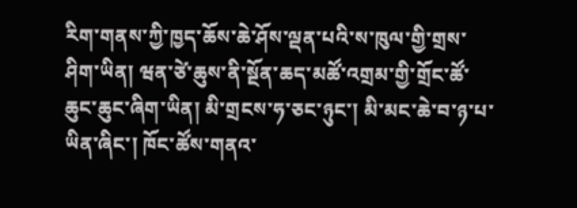རིག་གནས་ཀྱི་ཁྱད་ཆོས་ཆེ་ཤོས་ལྡན་པའི་ས་ཁུལ་གྱི་གྲས་ཤིག་ཡིན། ཝན་ཙེ་ཆུས་ནི་སྔོན་ཆད་མཚོ་འགྲམ་གྱི་གྲོང་ཚོ་ཆུང་ཆུང་ཞིག་ཡིན། མི་གྲངས་ཧ་ཅང་ཉུང་། མི་མང་ཆེ་བ་ཉ་པ་ཡིན་ཞིང་། ཁོང་ཚོས་གནའ་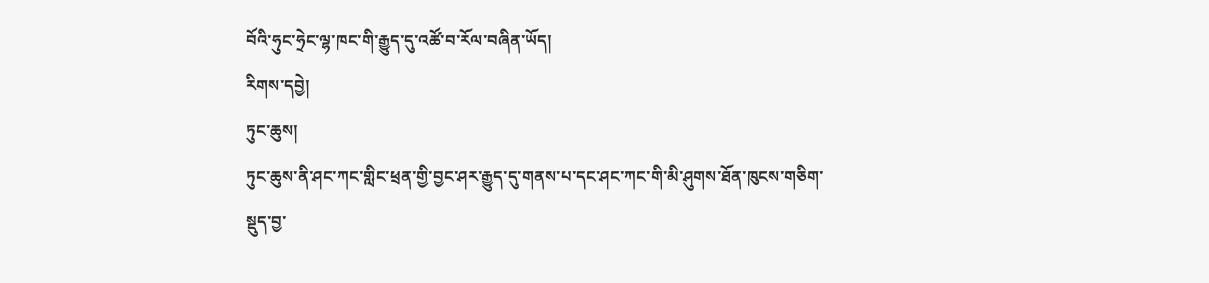བོའི་ཧུང་ཧྲེང་ལྷ་ཁང་གི་རྒྱུད་དུ་འཚོ་བ་རོལ་བཞིན་ཡོད།
རིགས་དབྱེ།
ཏུང་ཆུས།
ཏུང་ཆུས་ནི་ཤང་ཀང་གླིང་ཕྲན་གྱི་བྱང་ཤར་རྒྱུད་དུ་གནས་པ་དང་ཤང་ཀང་གི་མི་ཤུགས་ཐོན་ཁུངས་གཅིག་སྡུད་བྱ་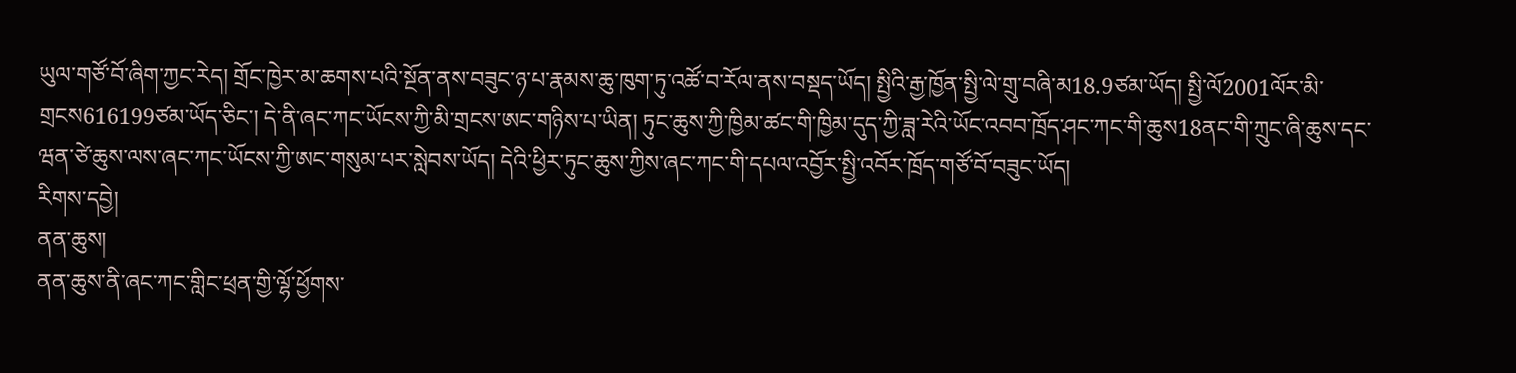ཡུལ་གཙོ་བོ་ཞིག་ཀྱང་རེད། གྲོང་ཁྱེར་མ་ཆགས་པའི་སྔོན་ནས་བཟུང་ཉ་པ་རྣམས་ཆུ་ཁུག་ཏུ་འཚོ་བ་རོལ་ནས་བསྡད་ཡོད། སྤྱིའི་རྒྱ་ཁྱོན་སྤྱི་ལེ་གྲུ་བཞི་མ18.9ཙམ་ཡོད། སྤྱི་ལོ2001ལོར་མི་གྲངས616199ཙམ་ཡོད་ཅིང་། དེ་ནི་ཞང་ཀང་ཡོངས་ཀྱི་མི་གྲངས་ཨང་གཉིས་པ་ཡིན། ཏུང་ཆུས་ཀྱི་ཁྱིམ་ཚང་གི་ཁྱིམ་དུད་ཀྱི་ཟླ་རེའི་ཡོང་འབབ་ཁྲོད་ཤང་ཀང་གི་ཆུས18ནང་གི་ཀྲུང་ཞི་ཆུས་དང་ཝན་ཙེ་ཆུས་ལས་ཞང་ཀང་ཡོངས་ཀྱི་ཨང་གསུམ་པར་སླེབས་ཡོད། དེའི་ཕྱིར་ཏུང་ཆུས་ཀྱིས་ཞང་ཀང་གི་དཔལ་འབྱོར་སྤྱི་འབོར་ཁྲོད་གཙོ་བོ་བཟུང་ཡོད།
རིགས་དབྱེ།
ནན་ཆུས།
ནན་ཆུས་ནི་ཞང་ཀང་གླིང་ཕྲན་གྱི་ལྷོ་ཕྱོགས་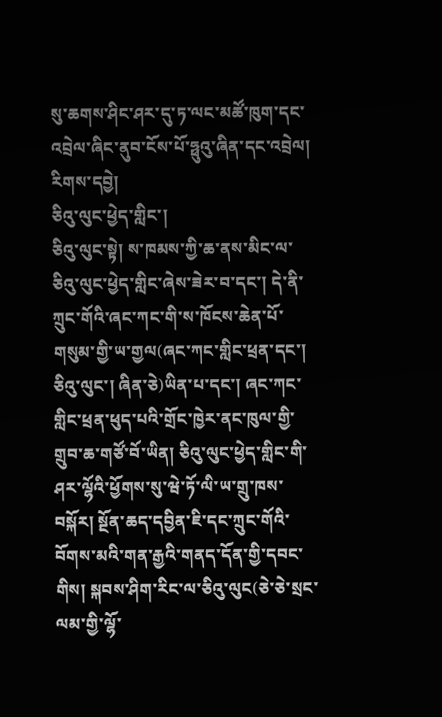སུ་ཆགས་ཤིང་ཤར་དུ་ཏ་ལང་མཚོ་ཁུག་དང་འབྲེལ་ཞིང་ནུབ་ངོས་པོ་ཧྥུའུ་ཞིན་དང་འབྲེལ།
རིགས་དབྱེ།
ཅིའུ་ལུང་ཕྱེད་གླིང་།
ཅིའུ་ལུང་སྟེ། ས་ཁམས་ཀྱི་ཆ་ནས་མིང་ལ་ཅིའུ་ལུང་ཕྱེད་གླིང་ཞེས་ཟེར་བ་དང་། དེ་ནི་ཀྲུང་གོའི་ཞང་ཀང་གི་ས་ཁོངས་ཆེན་པོ་གསུམ་གྱི་ཡ་གྱལ(ཞང་ཀང་གླིང་ཕྲན་དང་། ཅིའུ་ལུང་། ཞིན་ཅེ)ཡིན་པ་དང་། ཞང་ཀང་གླིང་ཕྲན་ཕུད་པའི་གྲོང་ཁྱེར་ནང་ཁུལ་གྱི་གྲུབ་ཆ་གཙོ་བོ་ཡིན། ཅིའུ་ལུང་ཕྱེད་གླིང་གི་ཤར་ལྷོའི་ཕྱོགས་སུ་ཝེ་ཏོ་ལི་ཡ་གྲུ་ཁས་བསྐོར། སྔོན་ཆད་དབྱིན་ཇི་དང་ཀྲུང་གོའི་བོགས་མའི་གན་རྒྱའི་གནད་དོན་གྱི་དབང་གིས། སྐབས་ཤིག་རིང་ལ་ཅིའུ་ལུང(ཅེ་ཅེ་སྲང་ལམ་གྱི་ལྷོ་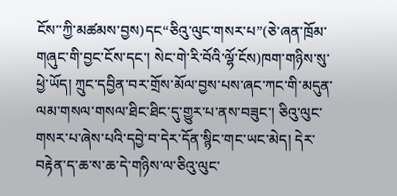ངོས་་ཀྱི་མཚམས་བྱས)དང“ཅིའུ་ལུང་གསར་པ”(ཅེ་ཞན་ཁྲོམ་གཞུང་གི་བྱང་ངོས་དང་། སེང་གེ་རི་བོའི་ལྷོ་ངོས)ཁག་གཉིས་སུ་ཕྱེ་ཡོད། ཀྲུང་དབྱིན་བར་གྲོས་མོལ་བྱས་པས་ཞང་ཀང་གི་མདུན་ལམ་གསལ་གསལ་ཐིང་ཐིང་དུ་གྱུར་པ་ནས་བཟུང་། ཅིའུ་ལུང་གསར་པ་ཞེས་པའི་དབྱེ་བ་དེར་དོན་སྙིང་གང་ཡང་མེད། དེར་བརྟེན་ད་ཆ་ས་ཆ་དེ་གཉིས་ལ་ཅིའུ་ལུང་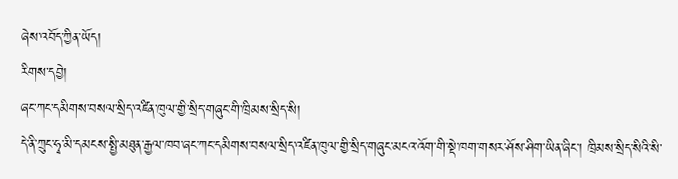ཞེས་འབོད་ཀྱིན་ཡོད།
རིགས་དབྱེ།
ཞང་ཀང་དམིགས་བསལ་སྲིད་འཛིན་ཁུལ་གྱི་སྲིད་གཞུང་གི་ཁྲིམས་སྲིད་སི།
དེ་ནི་ཀྲུང་ཧྭ་མི་དམངས་སྤྱི་མཐུན་རྒྱལ་ཁབ་ཞང་ཀང་དམིགས་བསལ་སྲིད་འཛིན་ཁུལ་གྱི་སྲིད་གཞུང་མངའ་འོག་གི་སྡེ་ཁག་གསར་ཤོས་ཤིག་ཡིན་ཞིང་། ཁྲིམས་སྲིད་སིའི་སི་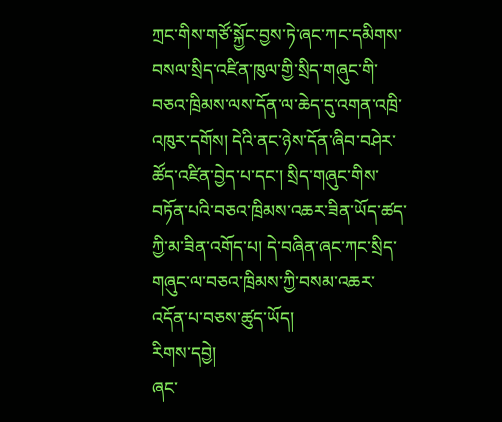ཀྲང་གིས་གཙོ་སྐྱོང་བྱས་ཏེ་ཞང་ཀང་དམིགས་བསལ་སྲིད་འཛིན་ཁུལ་གྱི་སྲིད་གཞུང་གི་བཅའ་ཁྲིམས་ལས་དོན་ལ་ཆེད་དུ་འགན་འཁྲི་འཁུར་དགོས། དེའི་ནང་ཉེས་དོན་ཞིབ་བཤེར་ཚོད་འཛིན་བྱེད་པ་དང་། སྲིད་གཞུང་གིས་བཏོན་པའི་བཅའ་ཁྲིམས་འཆར་ཟིན་ཡོད་ཚད་ཀྱི་མ་ཟིན་འགོད་པ། དེ་བཞིན་ཞང་ཀང་སྲིད་གཞུང་ལ་བཅའ་ཁྲིམས་ཀྱི་བསམ་འཆར་འདོན་པ་བཅས་ཚུད་ཡོད།
རིགས་དབྱེ།
ཞང་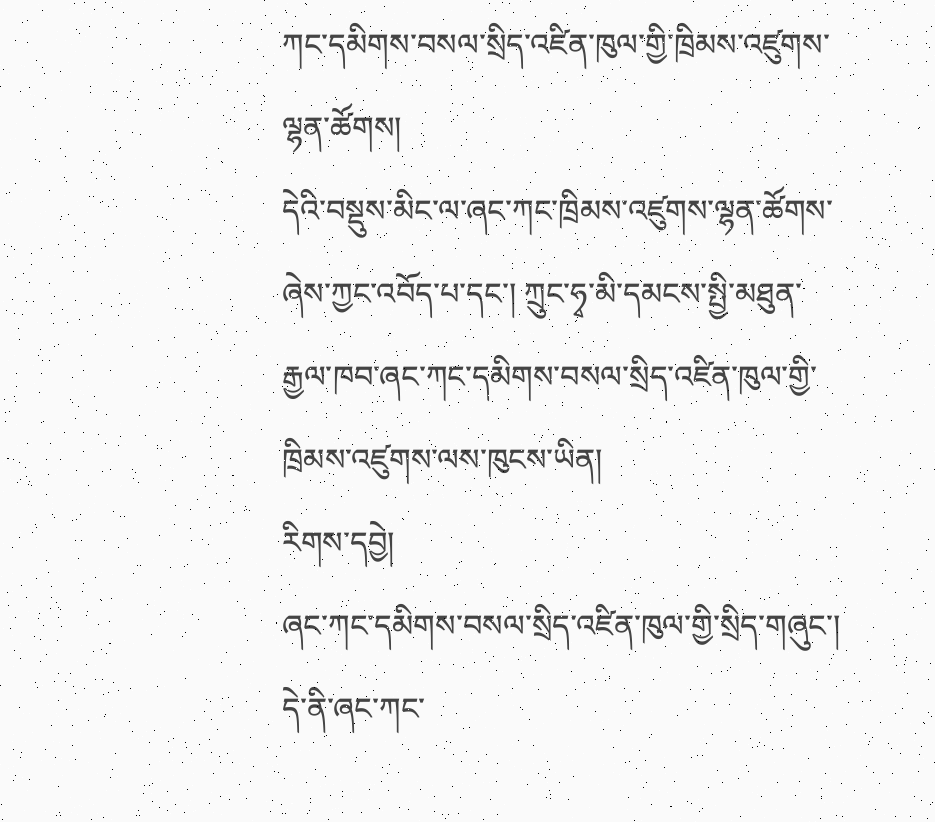ཀང་དམིགས་བསལ་སྲིད་འཛིན་ཁུལ་གྱི་ཁྲིམས་འཛུགས་ལྷན་ཚོགས།
དེའི་བསྡུས་མིང་ལ་ཞང་ཀང་ཁྲིམས་འཛུགས་ལྷན་ཚོགས་ཞེས་ཀྱང་འབོད་པ་དང་། ཀྲུང་ཧྭ་མི་དམངས་སྤྱི་མཐུན་རྒྱལ་ཁབ་ཞང་ཀང་དམིགས་བསལ་སྲིད་འཛིན་ཁུལ་གྱི་ཁྲིམས་འཛུགས་ལས་ཁུངས་ཡིན།
རིགས་དབྱེ།
ཞང་ཀང་དམིགས་བསལ་སྲིད་འཛིན་ཁུལ་གྱི་སྲིད་གཞུང་།
དེ་ནི་ཞང་ཀང་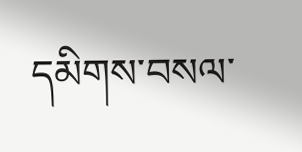དམིགས་བསལ་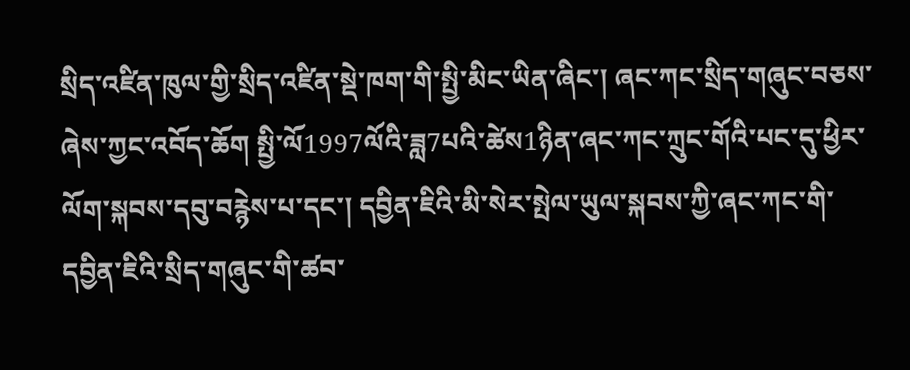སྲིད་འཛིན་ཁུལ་གྱི་སྲིད་འཛིན་སྡེ་ཁག་གི་སྤྱི་མིང་ཡིན་ཞིང་། ཞང་ཀང་སྲིད་གཞུང་བཅས་ཞེས་ཀྱང་འབོད་ཆོག སྤྱི་ལོ1997ལོའི་ཟླ7པའི་ཚེས1ཉིན་ཞང་ཀང་ཀྲུང་གོའི་པང་དུ་ཕྱིར་ལོག་སྐབས་དབུ་བརྙེས་པ་དང་། དབྱིན་ཇིའི་མི་སེར་སྤེལ་ཡུལ་སྐབས་ཀྱི་ཞང་ཀང་གི་དབྱིན་ཇིའི་སྲིད་གཞུང་གི་ཚབ་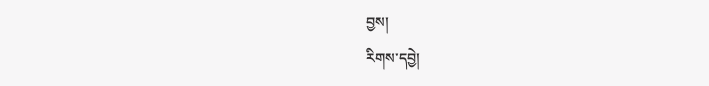བྱས།
རིགས་དབྱེ།